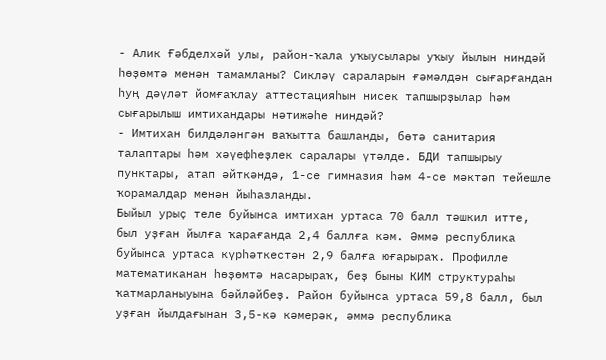- Алик Ғәбделхәй улы, район-ҡала уҡыусылары уҡыу йылын ниндәй һөҙөмтә менән тамамланы? Сикләү сараларын ғәмәлдән сығарғандан һуң дәүләт йомғаҡлау аттестацияһын нисек тапшырҙылар һәм сығарылыш имтихандары нәтижәһе ниндәй?
- Имтихан билдәләнгән ваҡытта башланды, бөтә санитария талаптары һәм хәүефһеҙлек саралары үтәлде. БДИ тапшырыу пунктары, атап әйткәндә, 1-се гимназия һәм 4-се мәктәп тейешле ҡорамалдар менән йыһазланды.
Быйыл урыҫ теле буйынса имтихан уртаса 70 балл тәшкил итте, был уҙған йылға ҡарағанда 2,4 баллға кәм. Әммә республика буйынса уртаса күрһәткестән 2,9 балға юғарыраҡ. Профилле математиканан һөҙөмтә насарыраҡ, беҙ быны КИМ структураһы ҡатмарланыуына бәйләйбеҙ. Район буйынса уртаса 59,8 балл, был уҙған йылдағынан 3,5-кә кәмерәк, әммә республика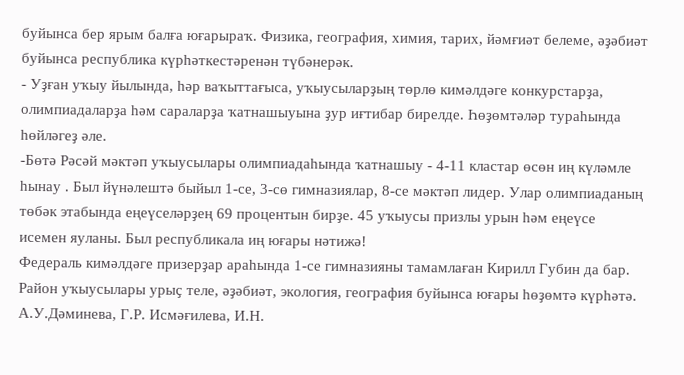буйынса бер ярым балға юғарыраҡ. Физика, география, химия, тарих, йәмғиәт белеме, әҙәбиәт буйынса республика күрһәткестәренән түбәнерәк.
- Уҙған уҡыу йылында, һәр ваҡыттағыса, уҡыусыларҙың төрлө кимәлдәге конкурстарҙа, олимпиадаларҙа һәм сараларҙа ҡатнашыуына ҙур иғтибар бирелде. Һөҙөмтәләр тураһында һөйләгеҙ әле.
-Бөтә Рәсәй мәктәп уҡыусылары олимпиадаһында ҡатнашыу - 4-11 кластар өсөн иң күләмле һынау . Был йүнәлештә быйыл 1-се, 3-сө гимназиялар, 8-се мәктәп лидер. Улар олимпиаданың төбәк этабында еңеүселәрҙең 69 процентын бирҙе. 45 уҡыусы призлы урын һәм еңеүсе исемен яуланы. Был республикала иң юғары нәтижә!
Федераль кимәлдәге призерҙар араһында 1-се гимназияны тамамлаған Кирилл Губин да бар.
Район уҡыусылары урыҫ теле, әҙәбиәт, экология, география буйынса юғары һөҙөмтә күрһәтә. А.У.Дәминева, Г.Р. Исмәғилева, И.Н.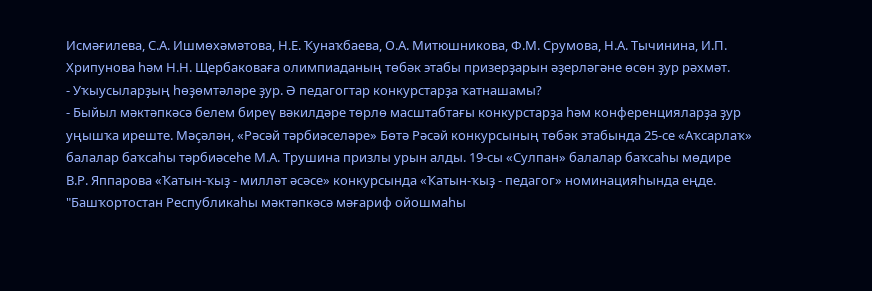Исмәғилева, С.А. Ишмөхәмәтова, Н.Е. Ҡунаҡбаева, О.А. Митюшникова, Ф.М. Срумова, Н.А. Тычинина, И.П. Хрипунова һәм Н.Н. Щербаковаға олимпиаданың төбәк этабы призерҙарын әҙерләгәне өсөн ҙур рәхмәт.
- Уҡыусыларҙың һөҙөмтәләре ҙур. Ә педагогтар конкурстарҙа ҡатнашамы?
- Быйыл мәктәпкәсә белем биреү вәкилдәре төрлө масштабтағы конкурстарҙа һәм конференцияларҙа ҙур уңышҡа иреште. Мәҫәлән, «Рәсәй тәрбиәселәре» Бөтә Рәсәй конкурсының төбәк этабында 25-се «Аҡсарлаҡ» балалар баҡсаһы тәрбиәсеһе М.А. Трушина призлы урын алды. 19-сы «Сулпан» балалар баҡсаһы мөдире В.Р. Яппарова «Ҡатын-ҡыҙ - милләт әсәсе» конкурсында «Ҡатын-ҡыҙ - педагог» номинацияһында еңде. "Башҡортостан Республикаһы мәктәпкәсә мәғариф ойошмаһы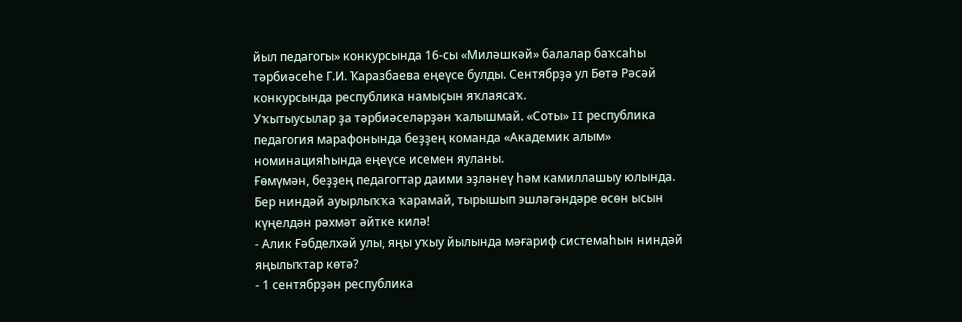йыл педагогы» конкурсында 16-сы «Миләшкәй» балалар баҡсаһы тәрбиәсеһе Г.И. Ҡаразбаева еңеүсе булды. Сентябрҙә ул Бөтә Рәсәй конкурсында республика намыҫын яҡлаясаҡ.
Уҡытыусылар ҙа тәрбиәселәрҙән ҡалышмай. «Соты» II республика педагогия марафонында беҙҙең команда «Академик алым» номинацияһында еңеүсе исемен яуланы.
Ғөмүмән, беҙҙең педагогтар даими эҙләнеү һәм камиллашыу юлында. Бер ниндәй ауырлыҡҡа ҡарамай, тырышып эшләгәндәре өсөн ысын күңелдән рәхмәт әйтке килә!
- Алик Ғәбделхәй улы, яңы уҡыу йылында мәғариф системаһын ниндәй яңылыҡтар көтә?
- 1 сентябрҙән республика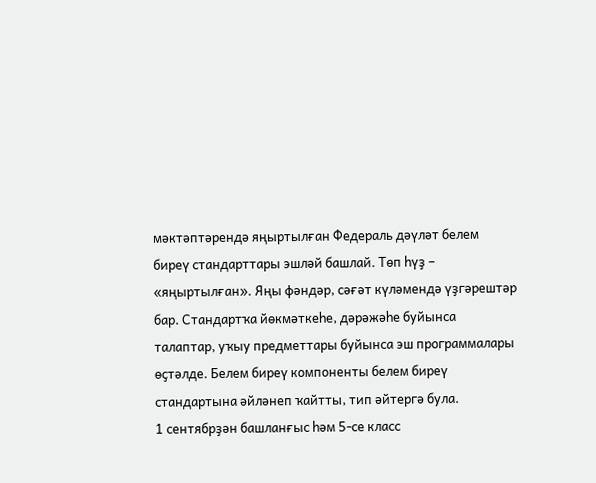мәктәптәрендә яңыртылған Федераль дәүләт белем биреү стандарттары эшләй башлай. Төп һүҙ – «яңыртылған». Яңы фәндәр, сәғәт күләмендә үҙгәрештәр бар. Стандартҡа йөкмәткеһе, дәрәжәһе буйынса талаптар, уҡыу предметтары буйынса эш программалары өҫтәлде. Белем биреү компоненты белем биреү стандартына әйләнеп ҡайтты, тип әйтергә була.
1 сентябрҙән башланғыс һәм 5-се класс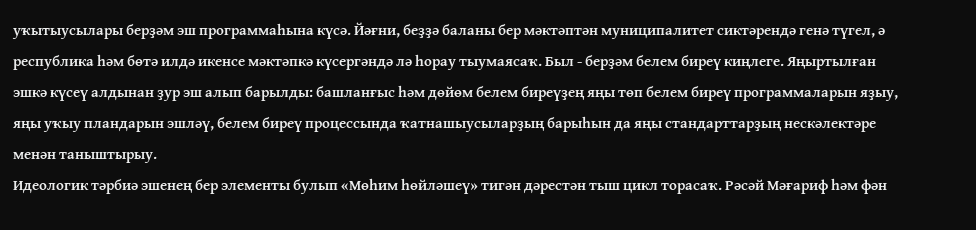уҡытыусылары берҙәм эш программаһына күсә. Йәғни, беҙҙә баланы бер мәктәптән муниципалитет сиктәрендә генә түгел, ә республика һәм бөтә илдә икенсе мәктәпкә күсергәндә лә һорау тыумаясаҡ. Был - берҙәм белем биреү киңлеге. Яңыртылған эшкә күсеү алдынан ҙур эш алып барылды: башланғыс һәм дөйөм белем биреүҙең яңы төп белем биреү программаларын яҙыу, яңы уҡыу пландарын эшләү, белем биреү процессында ҡатнашыусыларҙың барыһын да яңы стандарттарҙың нескәлектәре менән таныштырыу.
Идеологик тәрбиә эшенең бер элементы булып «Мөһим һөйләшеү» тигән дәрестән тыш цикл торасаҡ. Рәсәй Мәғариф һәм фән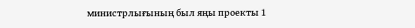министрлығының был яңы проекты 1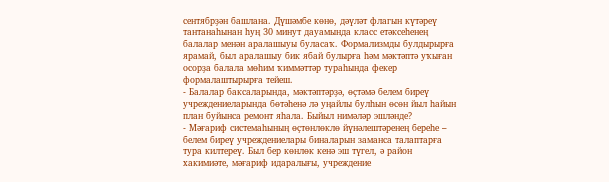сентябрҙән башлана. Дүшәмбе көнө, дәүләт флагын күтәреү тантанаһынан һуң 30 минут дауамында класс етәксеһенең балалар менән аралашыуы буласаҡ. Формализмды булдырырға ярамай, был аралашыу бик ябай булырға һәм мәктәптә уҡыған осорҙа балала мөһим ҡиммәттәр тураһында фекер формалаштырырға тейеш.
- Балалар баксаларында, мәктәптәрҙә, өҫтәмә белем биреү учреждениеларында бөтәһенә лә уңайлы булһын өсөн йыл һайын план буйынса ремонт яһала. Быйыл нимәләр эшләнде?
- Мәғариф системаһының өҫтөнлөклө йүнәлештәренең береһе – белем биреү учреждениелары биналарын заманса талаптарға тура килтереү. Был бер көнлөк кенә эш түгел, ә район хакимиәте, мәғариф идаралығы, учреждение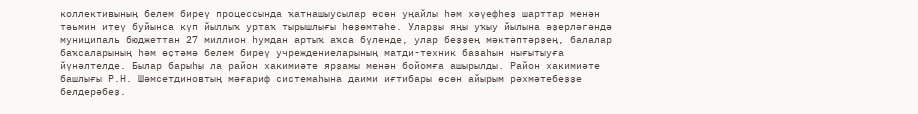коллективының белем биреү процессында ҡатнашыусылар өсөн уңайлы һәм хәүефһеҙ шарттар менән тәьмин итеү буйынса күп йыллыҡ уртаҡ тырышлығы һөҙөмтәһе. Уларҙы яңы уҡыу йылына әҙерләгәндә муниципаль бюджеттан 27 миллион һумдан артыҡ аҡса бүленде, улар беҙҙең мәктәптәрҙең, балалар баҡсаларының һәм өҫтәмә белем биреү учреждениеларының матди-техник базаһын нығытыуға йүнәлтелде. Былар барыһы ла район хакимиәте ярҙамы менән бойомға ашырылды. Район хакимиәте башлығы Р.Н. Шәмсетдиновтың мәғариф системаһына даими иғтибары өсөн айырым рәхмәтебеҙҙе белдерәбеҙ.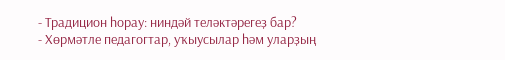- Традицион һорау: ниндәй теләктәрегеҙ бар?
- Хөрмәтле педагогтар, уҡыусылар һәм уларҙың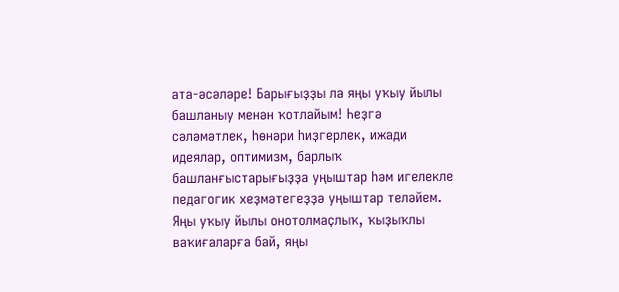ата-әсәләре! Барығыҙҙы ла яңы уҡыу йылы башланыу менән ҡотлайым! Һеҙгә сәләмәтлек, һөнәри һиҙгерлек, ижади идеялар, оптимизм, барлыҡ башланғыстарығыҙҙа уңыштар һәм игелекле педагогик хеҙмәтегеҙҙә уңыштар теләйем. Яңы уҡыу йылы онотолмаҫлыҡ, ҡыҙыҡлы ваҡиғаларға бай, яңы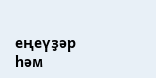еңеүҙәр һәм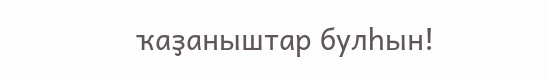ҡаҙаныштар булһын!